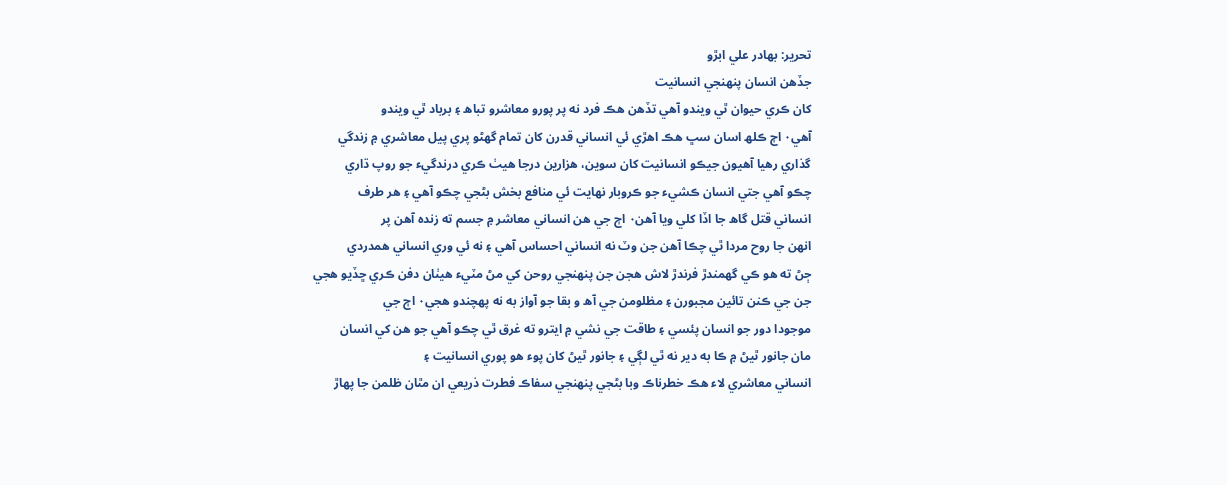تحرير: بھادر علي ابڙو
جڏھن انسان پنھنجي انسانيت
کان ڪري حيوان ٿي ويندو آھي تڏھن ھڪ فرد نه پر پورو معاشرو تباھ ۽ برباد ٿي ويندو
آھي٠ اڄ ڪلھ اسان سڀ ھڪ اھڙي ئي انساني قدرن کان تمام گھڻو پري پيل معاشري ۾ زندگي
گذاري رھيا آھيون جيڪو انسانيت کان سوين، ھزارين درجا ھيٺ ڪري درندگيء جو روپ ڌاري
چڪو آھي جتي انسان ڪشيء جو ڪروبار نھايت ئي منافع بخش بڻجي چڪو آھي ۽ ھر طرف
انساني قتل گاھ جا اڏا کلي ويا آھن٠ اڄ جي ھن انساني معاشر ۾ جسم ته زنده آھن پر
انھن جا روح مردا ٿي چڪا آھن جن وٽ نه انساني احساس آھي ۽ نه ئي وري انساني ھمدردي
ڄڻ ته ھو ڪي گھمندڙ فرندڙ لاش ھجن جن پنھنجي روحن کي مڻ مٽيء ھيٺان دفن ڪري ڇڏيو ھجي
جن جي ڪنن تائين مجبورن ۽ مظلومن جي آھ و بقا جو آواز به نه پھچندو ھجي٠ اڄ جي
موجودا دور جو انسان پئسي ۽ طاقت جي نشي ۾ ايترو ته غرق ٿي چڪو آھي جو ھن کي انسان
مان جانور ٿيڻ ۾ ڪا به دير نه ٿي لڳي ۽ جانور ٿيڻ کان پوء ھو پوري انسانيت ۽
انساني معاشري لاء ھڪ خطرناڪ وبا بڻجي پنھنجي سفاڪ فطرت ذريعي ان مٿان ظلمن جا پھاڙ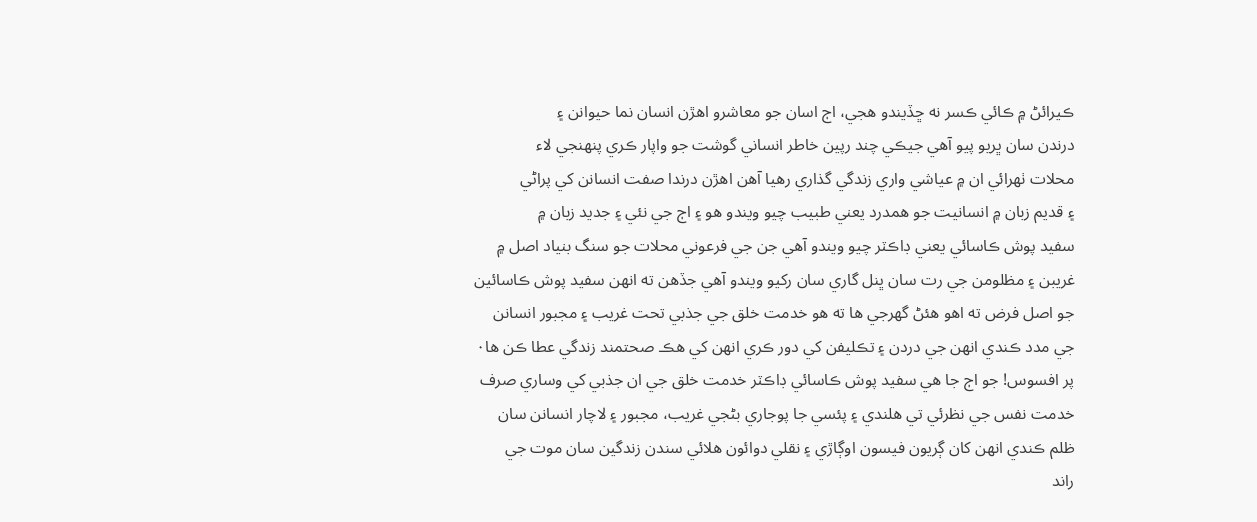ڪيرائڻ ۾ ڪائي ڪسر نه ڇڏيندو ھجي، اڄ اسان جو معاشرو اھڙن انسان نما حيوانن ۽
درندن سان ڀريو پيو آھي جيڪي چند رپين خاطر انساني گوشت جو واپار ڪري پنھنجي لاء
محلات ٺھرائي ان ۾ عياشي واري زندگي گذاري رھيا آھن اھڙن درندا صفت انسانن کي پراڻي
۽ قديم زبان ۾ انسانيت جو ھمدرد يعني طبيب چيو ويندو ھو ۽ اڄ جي نئي ۽ جديد زبان ۾
سفيد پوش ڪاسائي يعني ڊاڪٽر چيو ويندو آھي جن جي فرعوني محلات جو سنگ بنياد اصل ۾
غريبن ۽ مظلومن جي رت سان ڀنل گاري سان رکيو ويندو آھي جڏھن ته انھن سفيد پوش ڪاسائين
جو اصل فرض ته اھو ھئڻ گھرجي ھا ته ھو خدمت خلق جي جذبي تحت غريب ۽ مجبور انسانن
جي مدد ڪندي انھن جي دردن ۽ تڪليفن کي دور ڪري انھن کي ھڪ صحتمند زندگي عطا ڪن ھا٠
پر افسوس! جو اڄ جا ھي سفيد پوش ڪاسائي ڊاڪٽر خدمت خلق جي ان جذبي کي وساري صرف
خدمت نفس جي نظرئي تي ھلندي ۽ پئسي جا پوجاري بڻجي غريب، مجبور ۽ لاچار انسانن سان
ظلم ڪندي انھن کان ڳريون فيسون اوڳاڙي ۽ نقلي دوائون ھلائي سندن زندگين سان موت جي
راند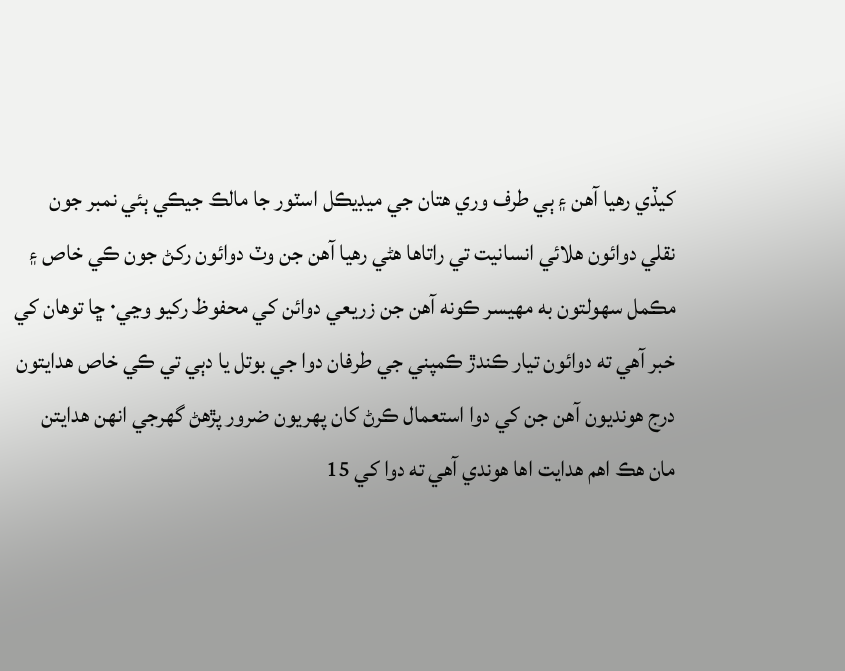کيڏي رھيا آھن ۽ ٻي طرف وري ھتان جي ميڊيڪل اسٽور جا مالڪ جيڪي ٻئي نمبر جون
نقلي دوائون ھلائي انسانيت تي راتاھا ھڻي رھيا آھن جن وٽ دوائون رکڻ جون ڪي خاص ۽
مڪمل سھولتون به مھيسر ڪونه آھن جن زريعي دوائن کي محفوظ رکيو وڃي٠ ڇا توهان کي
خبر آھي ته دوائون تيار ڪندڙ ڪمپني جي طرفان دوا جي بوتل يا دٻي تي ڪي خاص هدايتون
درج هونديون آھن جن کي دوا استعمال ڪرڻ کان پهريون ضرور پڙھڻ گهرجي انهن هدايتن
مان هڪ اهم هدايت اها هوندي آھي ته دوا کي 15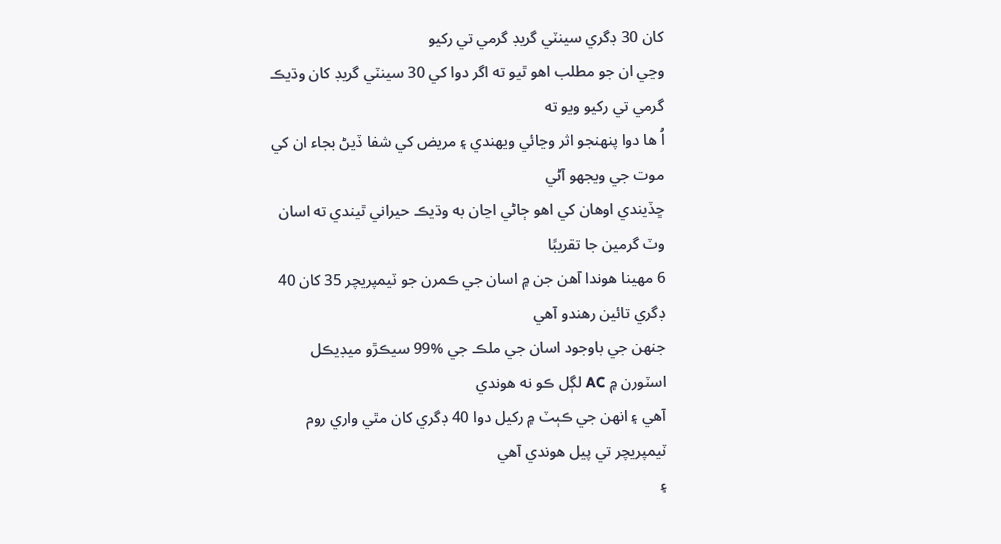کان 30 ڊگري سينٽي گريڊ گرمي تي رکيو
وڃي ان جو مطلب اهو ٿيو ته اگر دوا کي 30 سينٽي گريڊ کان وڌيڪ گرمي تي رکيو ويو ته
اُ ها دوا پنهنجو اثر وڃائي ويهندي ۽ مريض کي شفا ڏيڻ بجاء ان کي موت جي ويجھو آڻي
ڇڏيندي اوهان کي اهو ڄاڻي اڃان به وڌيڪ حيراني ٿيندي ته اسان وٽ گرمين جا تقريبًا
6 مهينا ھوندا آھن جن ۾ اسان جي ڪمرن جو ٽيمپريچر 35 کان 40 ڊگري تائين رهندو آھي
جنھن جي باوجود اسان جي ملڪ جي %99 سيڪڙو ميڊيڪل
اسٽورن ۾ AC لڳل ڪو نه ھوندي
آھي ۽ انهن جي ڪٻٽ ۾ رکيل دوا 40 ڊگري کان مٿي واري روم ٽيمپريچر تي پيل ھوندي آھي
۽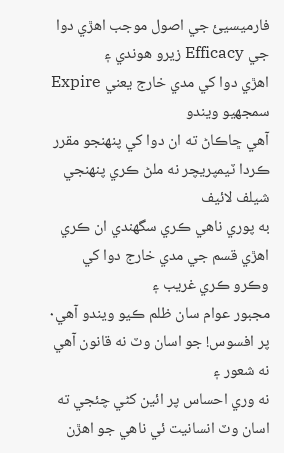فارميسيئ جي اصول موجب اهڙي دوا جي Efficacy زيرو هوندي ۽
اهڙي دوا کي مدي خارج يعني Expire سمجهيو ويندو
آھي ڇاڪاڻ ته ان دوا کي پنهنجو مقرر ڪردا ٽيمپريچر نه ملڻ ڪري پنھنجي شيلف لائيف
به پوري ناھي ڪري سگهندي ان ڪري اھڙي قسم جي مدي خارج دوا کي وڪرو ڪري غريب ۽
مجبور عوام سان ظلم ڪيو ويندو آھي٠ پر افسوس! جو اسان وٽ نه قانون آھي نه شعور ۽
نه وري احساس پر ائين کڻي چئجي ته اسان وٽ انسانيت ئي ناهي جو اھڙن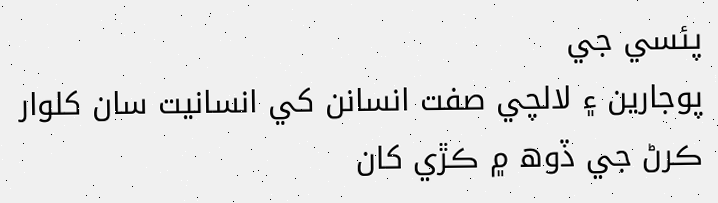پئسي جي
پوجارين ۽ لالچي صفت انسانن کي انسانيت سان کلوار ڪرڻ جي ڏوھ ۾ ڪڙي کان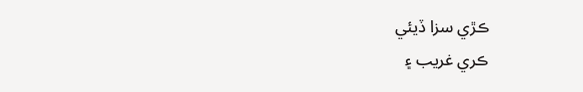ڪڙي سزا ڏيئي
ڪري غريب ۽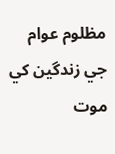مظلوم عوام جي زندگين کي موت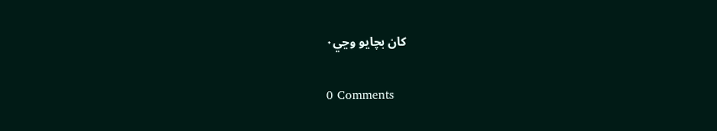کان بچايو وڃي٠

0 Comments